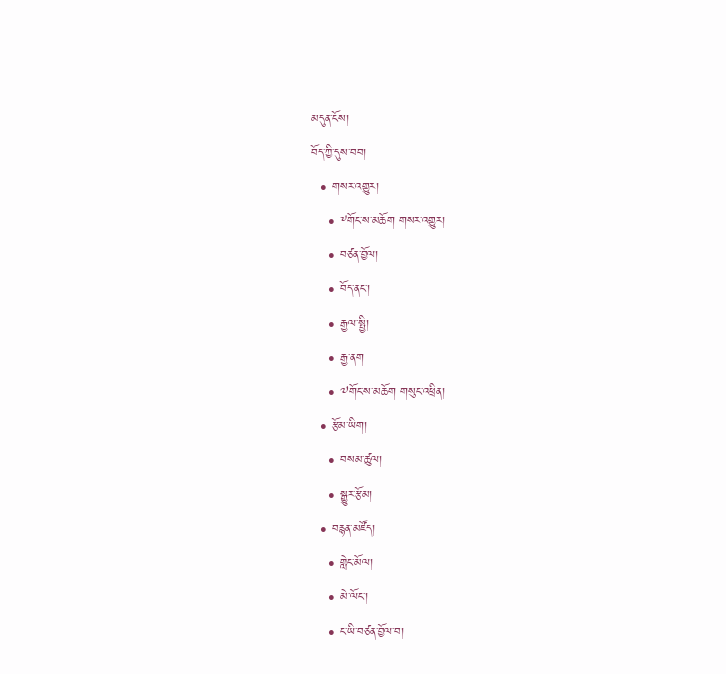མདུན་ངོས།
བོད་ཀྱི་དུས་བབ།
  • གསར་འགྱུར།
    • ༸གོང་ས་མཆོག གསར་འགྱུར།
    • བཙན་བྱོལ།
    • བོད་ནང་།
    • རྒྱལ་སྤྱི།
    • རྒྱ་ནག
    • ༧གོང་ས་མཆོག གསུང་འཕྲིན།
  • རྩོམ་ཡིག།
    • བསམ་ཚུལ།
    • སྒྱུར་རྩོམ།
  • བརྙན་མཛོད།
    • གླེང་མོལ།
    • མེ་ལོང་།
    • ང་ཡི་བཙན་བྱོལ་བ།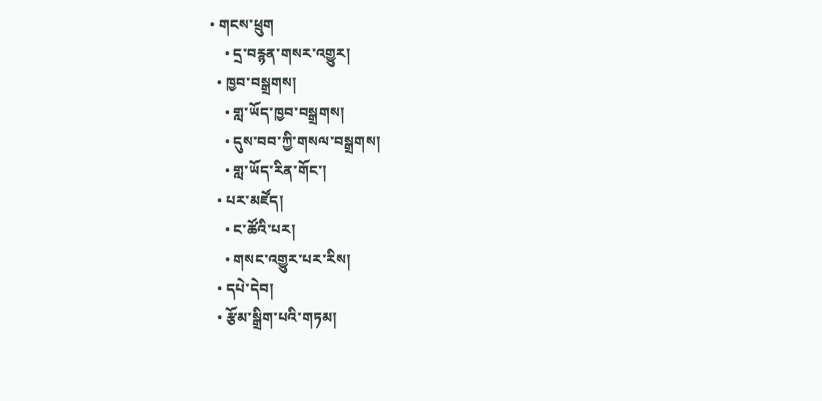• གངས་ཕྲུག
    • དྲ་བརྙན་གསར་འགྱུར།
  • ཁྱབ་བསྒྲགས།
    • གླ་ཡོད་ཁྱབ་བསྒྲགས།
    • དུས་བབ་ཀྱི་གསལ་བསྒྲགས།
    • གླ་ཡོད་རིན་གོང་།
  • པར་མཛོད།
    • ང་ཚོའི་པར།
    • གསང་འགྱུར་པར་རིས།
  • དཔེ་དེབ།
  • རྩོམ་སྒྲིག་པའི་གཏམ།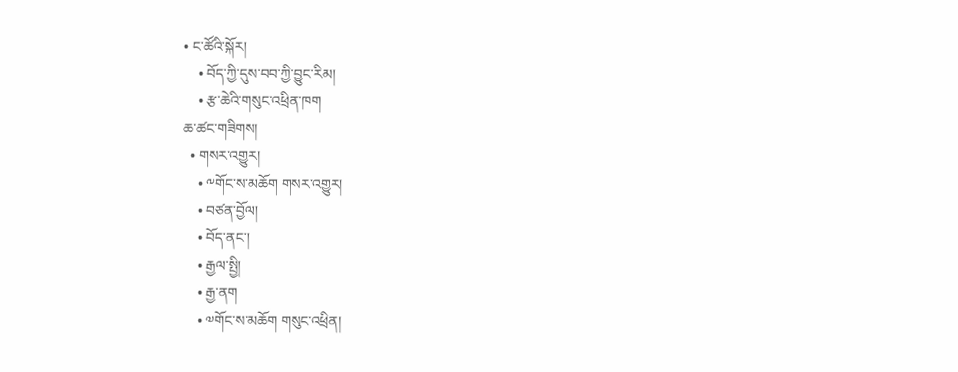• ང་ཚོའི་སྐོར།
    • བོད་ཀྱི་དུས་བབ་ཀྱི་བྱུང་རིམ།
    • རྩ་ཆེའི་གསུང་འཕྲིན་ཁག
ཆ་ཚང་གཟིགས།
  • གསར་འགྱུར།
    • ༸གོང་ས་མཆོག གསར་འགྱུར།
    • བཙན་བྱོལ།
    • བོད་ནང་།
    • རྒྱལ་སྤྱི།
    • རྒྱ་ནག
    • ༧གོང་ས་མཆོག གསུང་འཕྲིན།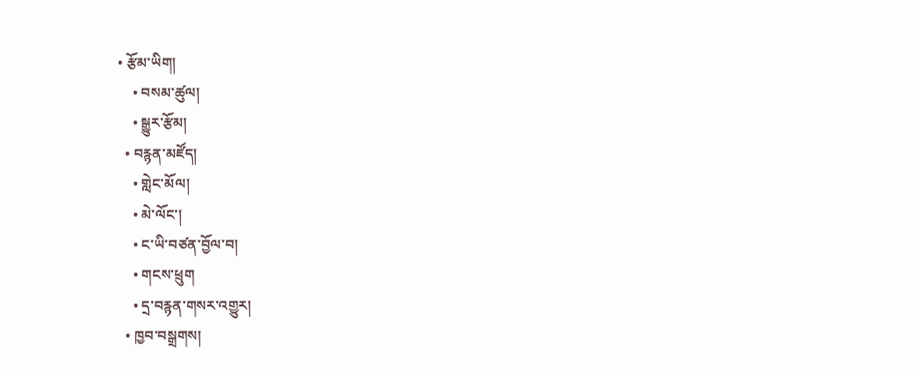• རྩོམ་ཡིག།
    • བསམ་ཚུལ།
    • སྒྱུར་རྩོམ།
  • བརྙན་མཛོད།
    • གླེང་མོལ།
    • མེ་ལོང་།
    • ང་ཡི་བཙན་བྱོལ་བ།
    • གངས་ཕྲུག
    • དྲ་བརྙན་གསར་འགྱུར།
  • ཁྱབ་བསྒྲགས།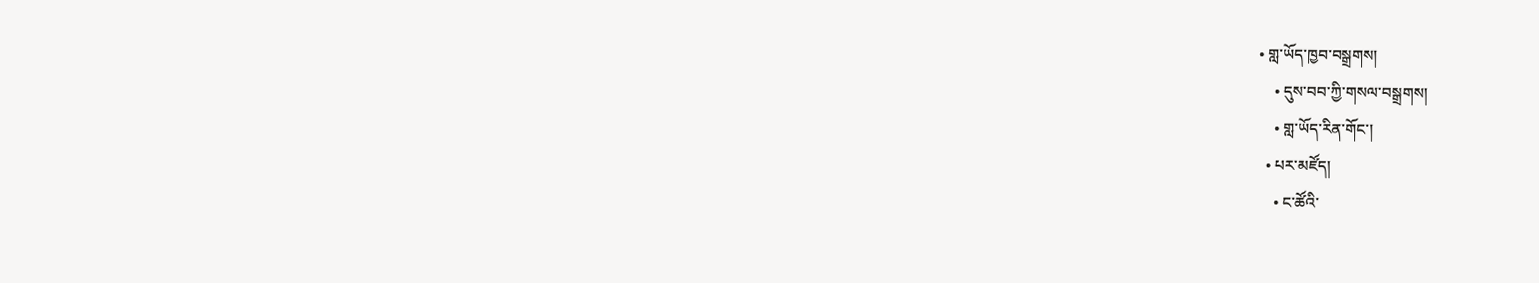• གླ་ཡོད་ཁྱབ་བསྒྲགས།
    • དུས་བབ་ཀྱི་གསལ་བསྒྲགས།
    • གླ་ཡོད་རིན་གོང་།
  • པར་མཛོད།
    • ང་ཚོའི་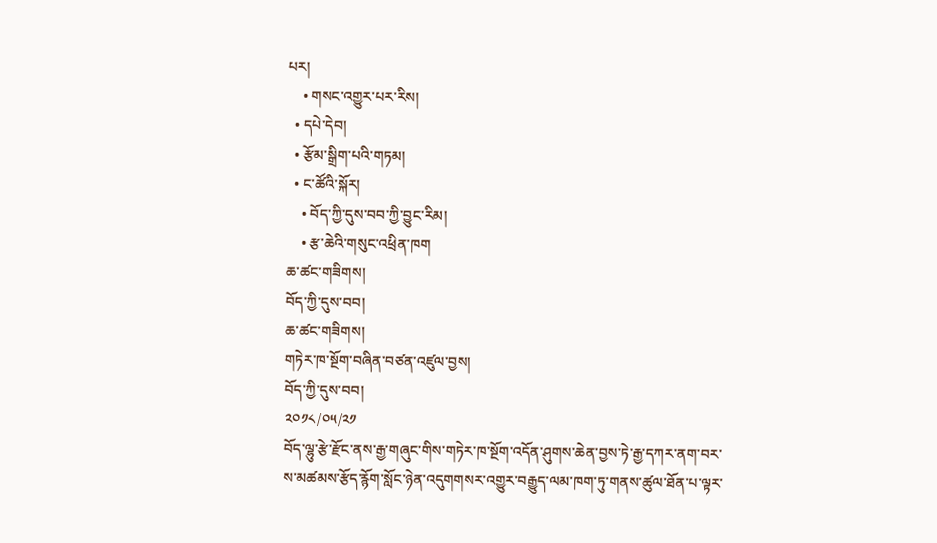པར།
    • གསང་འགྱུར་པར་རིས།
  • དཔེ་དེབ།
  • རྩོམ་སྒྲིག་པའི་གཏམ།
  • ང་ཚོའི་སྐོར།
    • བོད་ཀྱི་དུས་བབ་ཀྱི་བྱུང་རིམ།
    • རྩ་ཆེའི་གསུང་འཕྲིན་ཁག
ཆ་ཚང་གཟིགས།
བོད་ཀྱི་དུས་བབ།
ཆ་ཚང་གཟིགས།
གཏེར་ཁ་སྔོག་བཞིན་བཙན་འཛུལ་བྱས།
བོད་ཀྱི་དུས་བབ།
༢༠༡༨/༠༥/༢༡
བོད་ལྷུ་རྩེ་རྫོང་ནས་རྒྱ་གཞུང་གིས་གཏེར་ཁ་སྔོག་འདོན་ཤུགས་ཆེན་བྱས་ཏེ་རྒྱ་དཀར་ནག་བར་ས་མཚམས་རྩོད་རྙོག་སློང་ཉེན་འདུགགསར་འགྱུར་བརྒྱུད་ལམ་ཁག་ཏུ་གནས་ཚུལ་ཐོན་པ་ལྟར་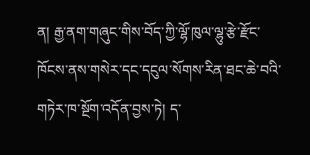ན། རྒྱ་ནག་གཞུང་གིས་བོད་ཀྱི་ལྷོ་ཁུལ་ལྷུ་རྩེ་རྫོང་ཁོངས་ནས་གསེར་དང་དངུལ་སོགས་རིན་ཐང་ཆེ་བའི་གཏེར་ཁ་སྔོག་འདོན་བྱས་ཏེ། ད་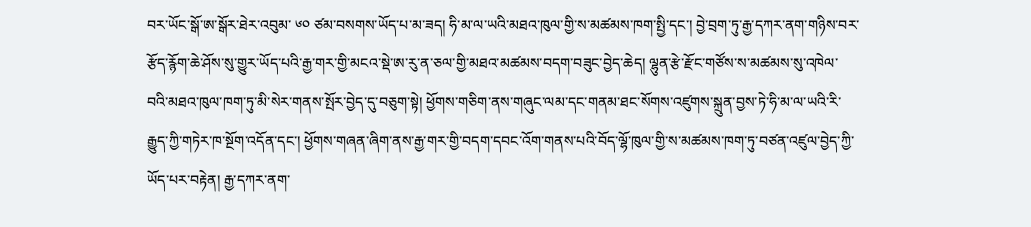བར་ཡོང་སྒོ་ཨ་སྒོར་ཐེར་འབུམ་ ༦༠ ཙམ་བསགས་ཡོད་པ་མ་ཟད། ཧི་མ་ལ་ཡའི་མཐའ་ཁུལ་གྱི་ས་མཚམས་ཁག་སྤྱི་དང་། བྱེ་བྲག་ཏུ་རྒྱ་དཀར་ནག་གཉིས་བར་རྩོད་རྙོག་ཆེ་ཤོས་སུ་གྱུར་ཡོད་པའི་རྒྱ་གར་གྱི་མངའ་སྡེ་ཨ་རུ་ན་ཅལ་གྱི་མཐའ་མཚམས་བདག་བཟུང་བྱེད་ཆེད། ལྷུན་རྩེ་རྫོང་གཙོས་ས་མཚམས་སུ་འཁེལ་བའི་མཐའ་ཁུལ་ཁག་ཏུ་མི་སེར་གནས་སྤོར་བྱེད་དུ་བཅུག་སྟེ། ཕྱོགས་གཅིག་ནས་གཞུང་ལམ་དང་གནམ་ཐང་སོགས་འཛུགས་སྐྲུན་བྱས་ཏེ་ཧི་མ་ལ་ཡའི་རི་རྒྱུད་ཀྱི་གཏེར་ཁ་སྔོག་འདོན་དང་། ཕྱོགས་གཞན་ཞིག་ནས་རྒྱ་གར་གྱི་བདག་དབང་འོག་གནས་པའི་བོད་ལྷོ་ཁུལ་གྱི་ས་མཚམས་ཁག་ཏུ་བཙན་འཛུལ་བྱེད་ཀྱི་ཡོད་པར་བརྟེན། རྒྱ་དཀར་ནག་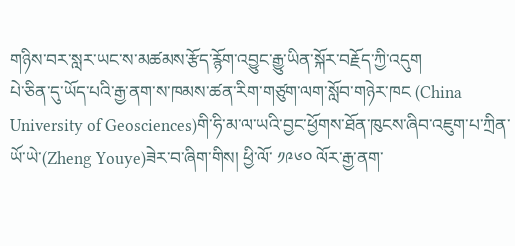གཉིས་བར་སླར་ཡང་ས་མཚམས་རྩོད་རྙོག་འབྱུང་རྒྱུ་ཡིན་སྐོར་བརྗོད་ཀྱི་འདུག
པེ་ཅིན་དུ་ཡོད་པའི་རྒྱ་ནག་ས་ཁམས་ཚན་རིག་གཙུག་ལག་སློབ་གཉེར་ཁང (China University of Geosciences)གི་ཧི་མ་ལ་ཡའི་བྱང་ཕྱོགས་ཐོན་ཁུངས་ཞིབ་འཇུག་པ་ཀྲིན་ཡོ་ཡེ་(Zheng Youye)ཟེར་བ་ཞིག་གིས། ཕྱི་ལོ་ ༡༩༦༠ ལོར་རྒྱ་ནག་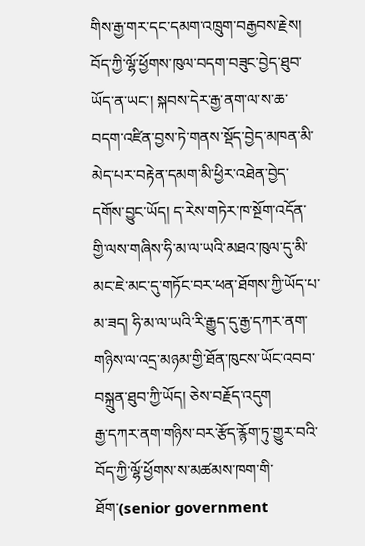གིས་རྒྱ་གར་དང་དམག་འཁྲུག་བརྒྱབས་རྗེས། བོད་ཀྱི་ལྷོ་ཕྱོགས་ཁུལ་བདག་བཟུང་བྱེད་ཐུབ་ཡོད་ན་ཡང་། སྐབས་དེར་རྒྱ་ནག་ལ་ས་ཆ་བདག་འཛིན་བྱས་ཏེ་གནས་སྡོད་བྱེད་མཁན་མི་མེད་པར་བརྟེན་དམག་མི་ཕྱིར་འཐེན་བྱེད་དགོས་བྱུང་ཡོད། ད་རེས་གཏེར་ཁ་སྔོག་འདོན་གྱི་ལས་གཞིས་ཧི་མ་ལ་ཡའི་མཐའ་ཁུལ་དུ་མི་མང་ཇེ་མང་དུ་གཏོང་བར་ཕན་ཐོགས་ཀྱི་ཡོད་པ་མ་ཟད། ཧི་མ་ལ་ཡའི་རི་རྒྱུད་དུ་རྒྱ་དཀར་ནག་གཉིས་ལ་འདྲ་མཉམ་གྱི་ཐོན་ཁུངས་ཡོང་འབབ་བསྐྲུན་ཐུབ་ཀྱི་ཡོད། ཅེས་བརྗོད་འདུག
རྒྱ་དཀར་ནག་གཉིས་བར་རྩོད་རྙོག་ཏུ་གྱུར་བའི་བོད་ཀྱི་ལྷོ་ཕྱོགས་ས་མཚམས་ཁག་གི་ཐོག་(senior government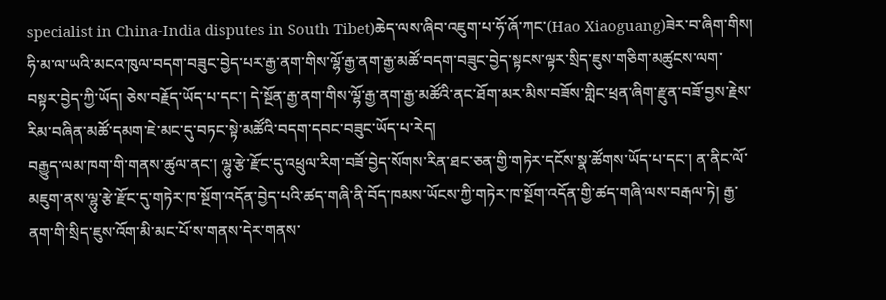specialist in China-India disputes in South Tibet)ཆེད་ལས་ཞིབ་འཇུག་པ་ཧོ་ཞོ་ཀང་(Hao Xiaoguang)ཟེར་བ་ཞིག་གིས། ཧི་མ་ལ་ཡའི་མངའ་ཁུལ་བདག་བཟུང་བྱེད་པར་རྒྱ་ནག་གིས་ལྷོ་རྒྱ་ནག་རྒྱ་མཚོ་བདག་བཟུང་བྱེད་སྟངས་ལྟར་སྲིད་ཇུས་གཅིག་མཚུངས་ལག་བསྟར་བྱེད་ཀྱི་ཡོད། ཅེས་བརྗོད་ཡོད་པ་དང་། དེ་སྔོན་རྒྱ་ནག་གིས་ལྷོ་རྒྱ་ནག་རྒྱ་མཚོའི་ནང་ཐོག་མར་མིས་བཟོས་གླིང་ཕྲན་ཞིག་རྫུན་བཟོ་བྱས་རྗེས་རིམ་བཞིན་མཚོ་དམག་ཇེ་མང་དུ་བཏང་སྟེ་མཚོའི་བདག་དབང་བཟུང་ཡོད་པ་རེད།
བརྒྱུད་ལམ་ཁག་གི་གནས་ཚུལ་ནང་། ལྷུ་རྩེ་རྫོང་དུ་འཕྲུལ་རིག་བཟོ་བྱེད་སོགས་རིན་ཐང་ཅན་གྱི་གཏེར་དངོས་སྣ་ཚོགས་ཡོད་པ་དང་། ན་ནིང་ལོ་མཇུག་ནས་ལྷུ་རྩེ་རྫོང་དུ་གཏེར་ཁ་སྔོག་འདོན་བྱེད་པའི་ཚད་གཞི་ནི་བོད་ཁམས་ཡོངས་ཀྱི་གཏེར་ཁ་སྔོག་འདོན་གྱི་ཚད་གཞི་ལས་བརྒལ་ཏེ། རྒྱ་ནག་གི་སྲིད་ཇུས་འོག་མི་མང་པོ་ས་གནས་དེར་གནས་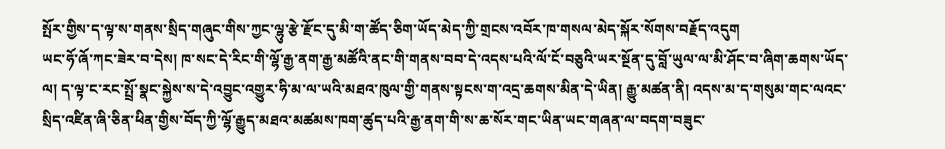སྤོར་གྱིས་ད་ལྟ་ས་གནས་སྲིད་གཞུང་གིས་ཀྱང་ལྷུ་རྩེ་རྫོང་དུ་མི་ག་ཚོད་ཅིག་ཡོད་མེད་ཀྱི་གྲངས་འབོར་ཁ་གསལ་མེད་སྐོར་སོགས་བརྗོད་འདུག
ཡང་ཧོ་ཞོ་ཀང་ཟེར་བ་དེས། ཁ་སང་དེ་རིང་གི་ལྷོ་རྒྱ་ནག་རྒྱ་མཚོའི་ནང་གི་གནས་བབ་དེ་འདས་པའི་ལོ་ངོ་བཅུའི་ཡར་སྔོན་དུ་བློ་ཡུལ་ལ་མི་ཤོང་བ་ཞིག་ཆགས་ཡོད་ལ། ད་ལྟ་ང་རང་སྤྲོ་སྣང་སྐྱེས་ས་དེ་འབྱུང་འགྱུར་ཧི་མ་ལ་ཡའི་མཐའ་ཁུལ་གྱི་གནས་སྟངས་ག་འདྲ་ཆགས་མིན་དེ་ཡིན། རྒྱུ་མཚན་ནི། འདས་མ་ད་གསུམ་གང་ལའང་སྲིད་འཛིན་ཞི་ཅིན་ཕིན་གྱིས་བོད་ཀྱི་ལྷོ་རྒྱུད་མཐའ་མཚམས་ཁག་ཚུད་པའི་རྒྱ་ནག་གི་ས་ཆ་སོར་གང་ཡིན་ཡང་གཞན་ལ་བདག་བཟུང་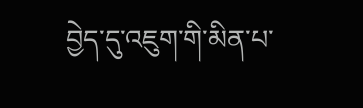བྱེད་དུ་འཇུག་གི་མིན་པ་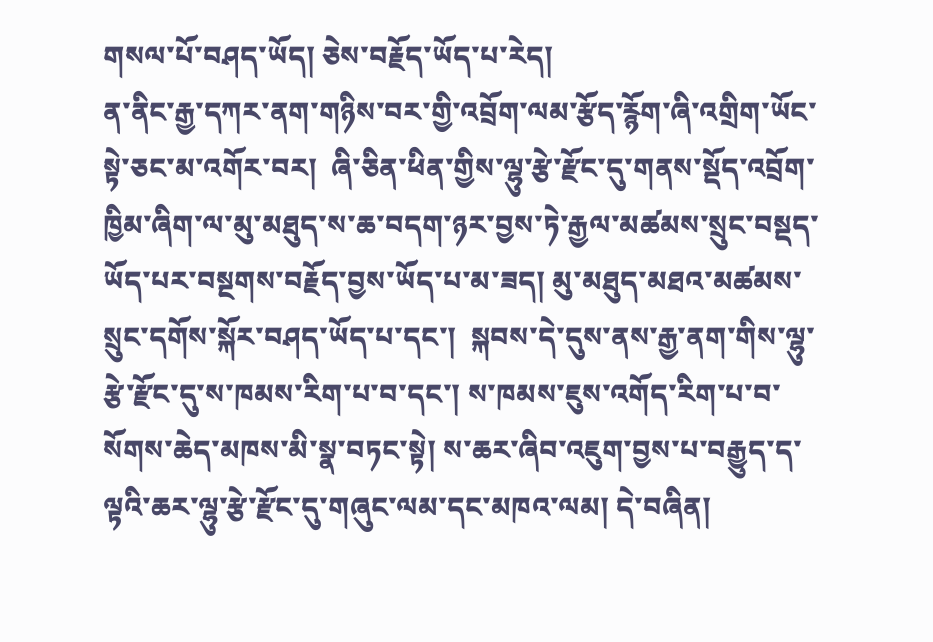གསལ་པོ་བཤད་ཡོད། ཅེས་བརྗོད་ཡོད་པ་རེད།
ན་ནིང་རྒྱ་དཀར་ནག་གཉིས་བར་གྱི་འབྲོག་ལམ་རྩོད་རྙོག་ཞི་འགྲིག་ཡོང་སྟེ་ཅང་མ་འགོར་བར།  ཞི་ཅིན་ཕིན་གྱིས་ལྷུ་རྩེ་རྫོང་དུ་གནས་སྡོད་འབྲོག་ཁྱིམ་ཞིག་ལ་མུ་མཐུད་ས་ཆ་བདག་ཉར་བྱས་ཏེ་རྒྱལ་མཚམས་སྲུང་བསྡད་ཡོད་པར་བསྔགས་བརྗོད་བྱས་ཡོད་པ་མ་ཟད། མུ་མཐུད་མཐའ་མཚམས་སྲུང་དགོས་སྐོར་བཤད་ཡོད་པ་དང་།  སྐབས་དེ་དུས་ནས་རྒྱ་ནག་གིས་ལྷུ་རྩེ་རྫོང་དུ་ས་ཁམས་རིག་པ་བ་དང་། ས་ཁམས་ཇུས་འགོད་རིག་པ་བ་སོགས་ཆེད་མཁས་མི་སྣ་བཏང་སྟེ། ས་ཆར་ཞིབ་འཇུག་བྱས་པ་བརྒྱུད་ད་ལྟའི་ཆར་ལྷུ་རྩེ་རྫོང་དུ་གཞུང་ལམ་དང་མཁའ་ལམ། དེ་བཞིན།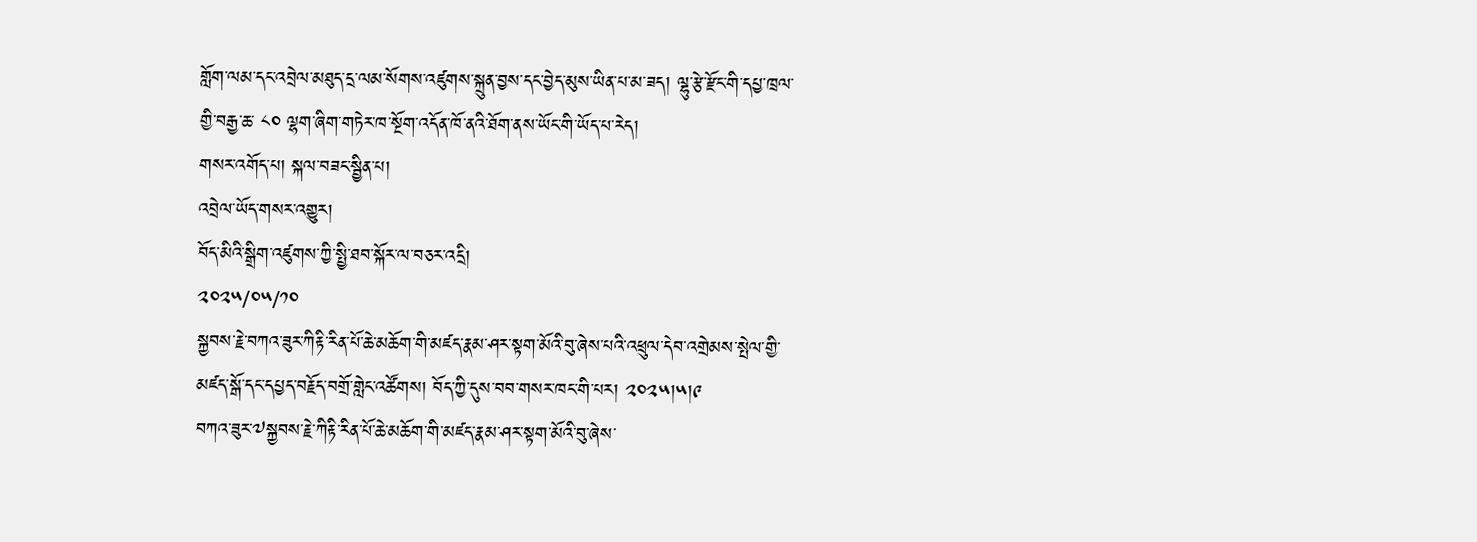གློག་ལམ་དང་འབྲེལ་མཐུད་དྲ་ལམ་སོགས་འཛུགས་སྐྲུན་བྱས་དང་བྱེད་མུས་ཡིན་པ་མ་ཟད། ལྷུ་རྩེ་རྫོང་གི་དཔྱ་ཁྲལ་གྱི་བརྒྱ་ཆ་ ༨༠ ལྷག་ཞིག་གཏེར་ཁ་སྔོག་འདོན་ཁོ་ནའི་ཐོག་ནས་ཡོང་གི་ཡོད་པ་རེད།
གསར་འགོད་པ། སྐལ་བཟང་སྦྱིན་པ།
འབྲེལ་ཡོད་གསར་འགྱུར།
བོད་མིའི་སྒྲིག་འཛུགས་ཀྱི་སྤྱི་ཐབ་སྐོར་ལ་བཅར་འདྲི།
༢༠༢༥/༠༥/༡༠
སྐྱབས་རྗེ་བཀའ་ཟུར་ཀིརྟི་རིན་པོ་ཆེ་མཆོག་གི་མཛད་རྣམ་ཤར་སྟག་མོའི་བུ་ཞེས་པའི་འཕྲུལ་དེབ་འགྲེམས་སྤེལ་གྱི་མཛད་སྒོ་དང་དཔྱད་བརྗོད་བགྲོ་གླེང་འཚོགས། བོད་ཀྱི་དུས་བབ་གསར་ཁང་གི་པར། ༢༠༢༥།༥།༩
བཀའ་ཟུར་༧སྐྱབས་རྗེ་ཀིརྟི་རིན་པོ་ཆེ་མཆོག་གི་མཛད་རྣམ་ཤར་སྟག་མོའི་བུ་ཞེས་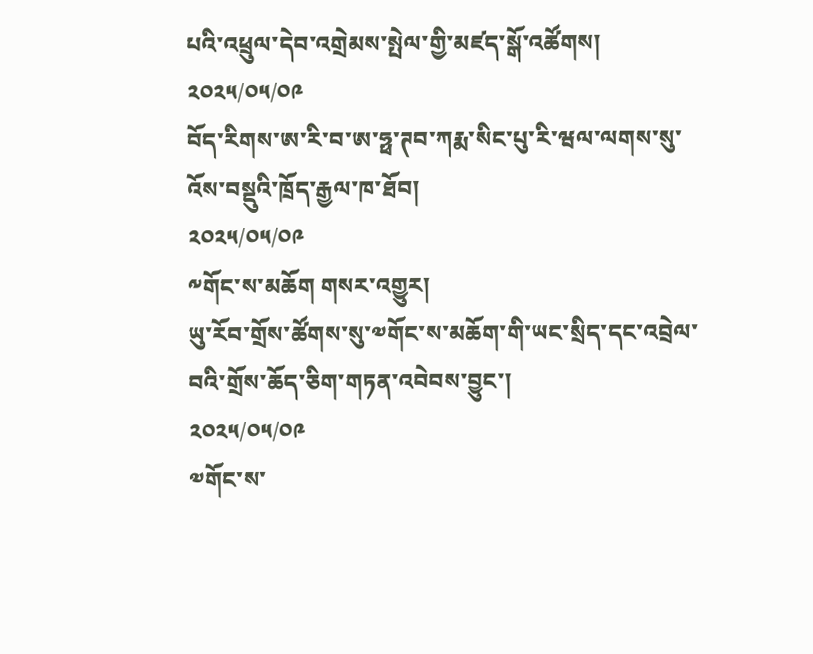པའི་འཕྲུལ་དེབ་འགྲེམས་སྤེལ་གྱི་མཛད་སྒོ་འཚོགས།
༢༠༢༥/༠༥/༠༩
བོད་རིགས་ཨ་རི་བ་ཨ་ཧྥ་ཊབ་ཀརྨ་སིང་པུ་རི་ཝལ་ལགས་སུ་འོས་བསྡུའི་ཁྲོད་རྒྱལ་ཁ་ཐོབ།
༢༠༢༥/༠༥/༠༩
༸གོང་ས་མཆོག གསར་འགྱུར།
ཡུ་རོབ་གྲོས་ཚོགས་སུ་༧གོང་ས་མཆོག་གི་ཡང་སྲིད་དང་འབྲེལ་བའི་གྲོས་ཆོད་ཅིག་གཏན་འབེབས་བྱུང་།
༢༠༢༥/༠༥/༠༩
༧གོང་ས་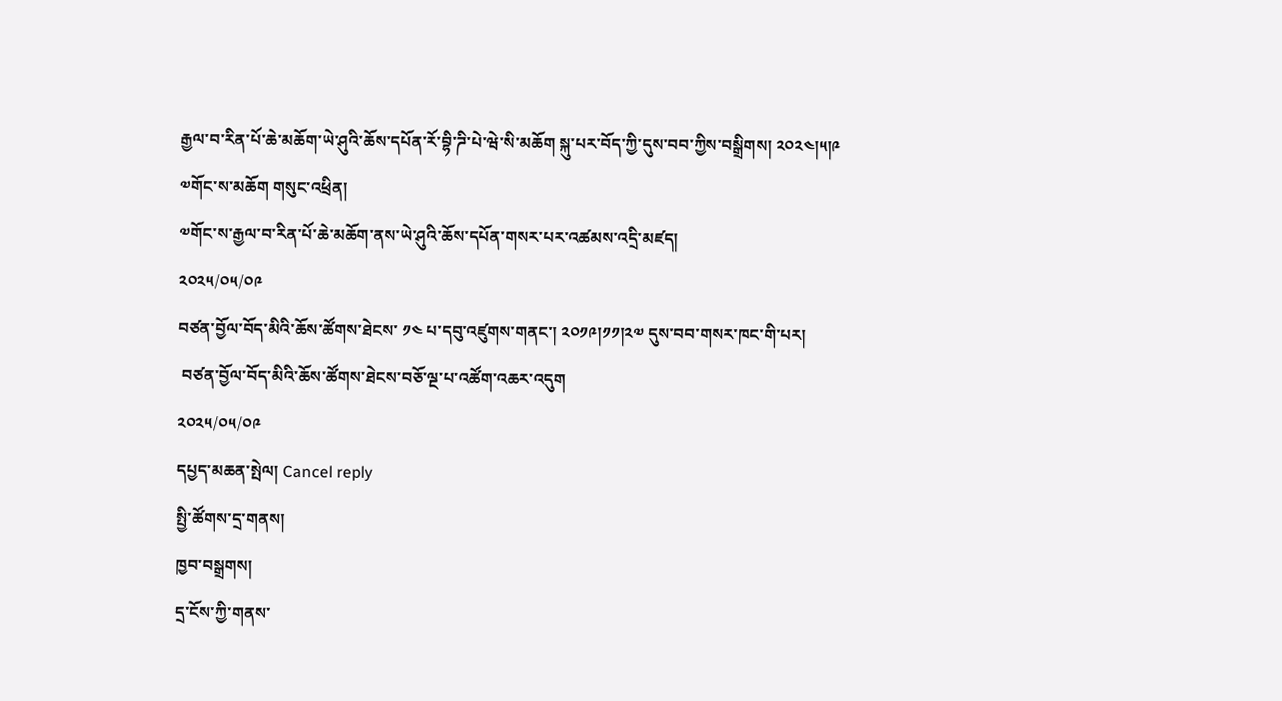རྒྱལ་བ་རིན་པོ་ཆེ་མཆོག་ཡེ་ཤུའི་ཆོས་དཔོན་རོ་བྷི་ཌི་པེ་ཝེ་སི་མཆོག སྐུ་པར་བོད་ཀྱི་དུས་བབ་ཀྱིས་བསྒྲིགས། ༢༠༢༤།༥།༩
༧གོང་ས་མཆོག གསུང་འཕྲིན།
༧གོང་ས་རྒྱལ་བ་རིན་པོ་ཆེ་མཆོག་ནས་ཡེ་ཤུའི་ཆོས་དཔོན་གསར་པར་འཚམས་འདྲི་མཛད།
༢༠༢༥/༠༥/༠༩
བཙན་བྱོལ་བོད་མིའི་ཆོས་ཚོགས་ཐེངས་ ༡༤ པ་དབུ་འཛུགས་གནང་། ༢༠༡༩།༡༡།༢༧ དུས་བབ་གསར་ཁང་གི་པར།
 བཙན་བྱོལ་བོད་མིའི་ཆོས་ཚོགས་ཐེངས་བཅོ་ལྔ་པ་འཚོག་འཆར་འདུག
༢༠༢༥/༠༥/༠༩
དཔྱད་མཆན་སྤེལ། Cancel reply
སྤྱི་ཚོགས་དྲ་གནས།
ཁྱབ་བསྒྲགས།
དྲ་ངོས་ཀྱི་གནས་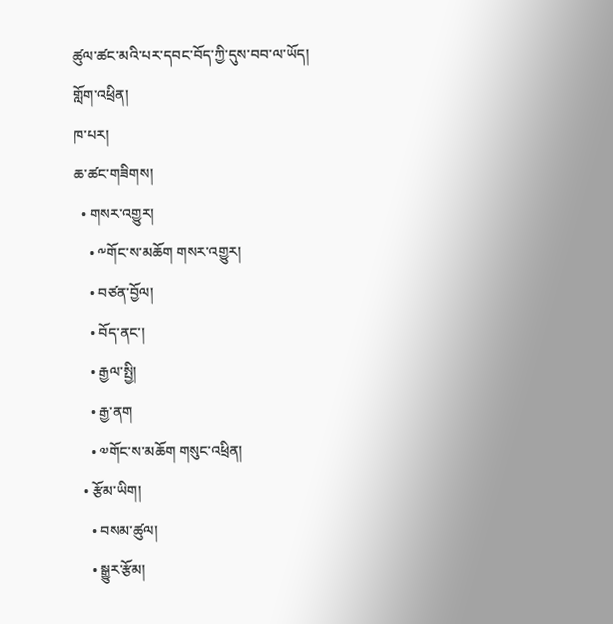ཚུལ་ཚང་མའི་པར་དབང་བོད་ཀྱི་དུས་བབ་ལ་ཡོད།
གློག་འཕྲིན།
ཁ་པར།
ཆ་ཚང་གཟིགས།
  • གསར་འགྱུར།
    • ༸གོང་ས་མཆོག གསར་འགྱུར།
    • བཙན་བྱོལ།
    • བོད་ནང་།
    • རྒྱལ་སྤྱི།
    • རྒྱ་ནག
    • ༧གོང་ས་མཆོག གསུང་འཕྲིན།
  • རྩོམ་ཡིག།
    • བསམ་ཚུལ།
    • སྒྱུར་རྩོམ།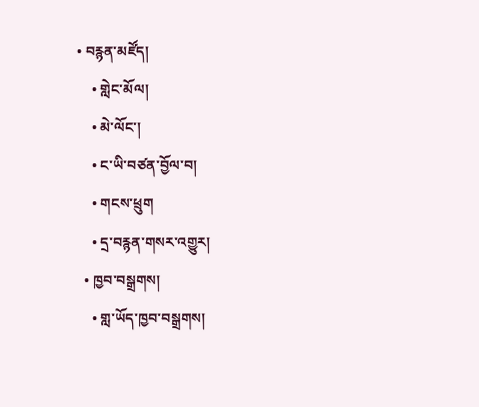• བརྙན་མཛོད།
    • གླེང་མོལ།
    • མེ་ལོང་།
    • ང་ཡི་བཙན་བྱོལ་བ།
    • གངས་ཕྲུག
    • དྲ་བརྙན་གསར་འགྱུར།
  • ཁྱབ་བསྒྲགས།
    • གླ་ཡོད་ཁྱབ་བསྒྲགས།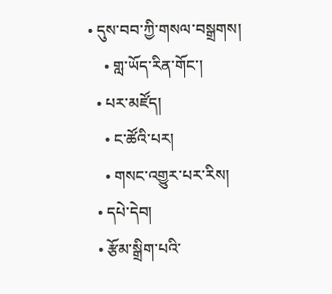• དུས་བབ་ཀྱི་གསལ་བསྒྲགས།
    • གླ་ཡོད་རིན་གོང་།
  • པར་མཛོད།
    • ང་ཚོའི་པར།
    • གསང་འགྱུར་པར་རིས།
  • དཔེ་དེབ།
  • རྩོམ་སྒྲིག་པའི་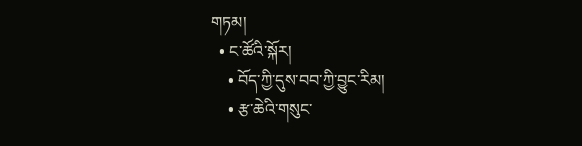གཏམ།
  • ང་ཚོའི་སྐོར།
    • བོད་ཀྱི་དུས་བབ་ཀྱི་བྱུང་རིམ།
    • རྩ་ཆེའི་གསུང་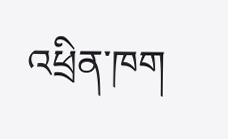འཕྲིན་ཁག